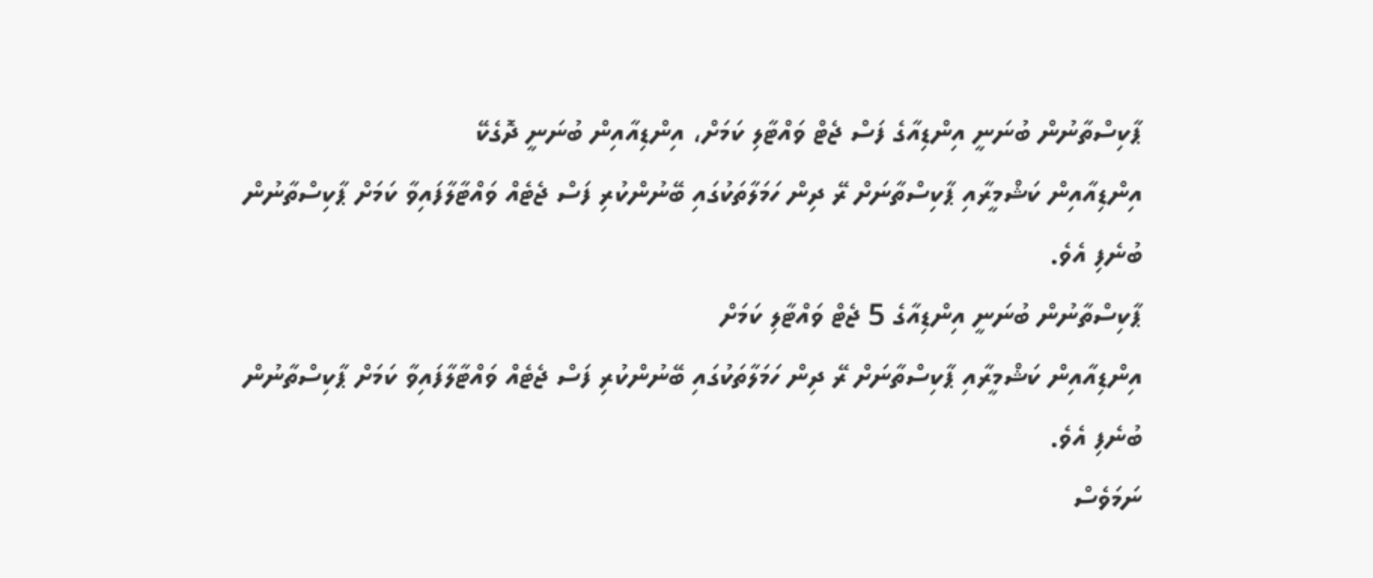ޕާކިސްތާނުން ބުނަނީ އިންޑިއާގެ ފަސް ޖެޓް ވައްޓާލި ކަމަށް، އިންޑިއާއިން ބުނަނީ ދޮގެކޭ
އިންޑިއާއިން ކަޝްމީރާއި ޕާކިސްތާނަށް ރޭ ދިން ހަމަލާތަކުގައި ބޭނުންކުރި ފަސް ޖެޓެއް ވައްޓާލާފައިވާ ކަމަށް ޕާކިސްތާނުން ބުނެފި އެވެ.
ޕާކިސްތާނުން ބުނަނީ އިންޑިއާގެ 5 ޖެޓް ވައްޓާލި ކަމަށް
އިންޑިއާއިން ކަޝްމީރާއި ޕާކިސްތާނަށް ރޭ ދިން ހަމަލާތަކުގައި ބޭނުންކުރި ފަސް ޖެޓެއް ވައްޓާލާފައިވާ ކަމަށް ޕާކިސްތާނުން ބުނެފި އެވެ.
ނަމަވެސް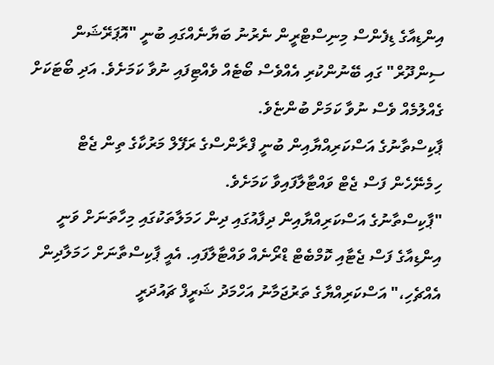އިންޑިއާގެ ޑިފެންސް މިނިސްޓްރީން ނެރުނު ބަޔާނެއްގައި ބުނީ "އޮޕަރޭޝަން ސިންދޫރް" ގައި ބޭނުންކުރި އެއްވެސް ބޯޓެއް ވެއްޓިފައި ނުވާ ކަމަށެވެ. އަދި ބޯޓަކަށް ގެއްލުމެއް ވެސް ނުވާ ކަމަށް ބުންޏެވެ.
ޕާކިސްތާނުގެ އަސްކަރިއްޔާއިން ބުނީ ފްރާންސްގެ ރަފޭލް މަރުކާގެ ތިން ޖެޓް ހިމެނޭހެން ފަސް ޖެޓް ވައްޓާލާފައިވާ ކަމަށެވެ.
"ޕާކިސްތާނުގެ އަސްކަރިއްޔާއިން ދިފާއުގައި ދިން ހަމަލާތަކުގައި މިހާތަނަށް ވަނީ އިންޑިއާގެ ފަސް ޖެޓާއި ކޮމްބެޓް ޑްރޯނެއް ވައްޓާލާފައި. އެއީ ޕާކިސްތާނަށް ހަމަލާދިން އެއްޗެހި،" އަސްކަރިއްޔާގެ ތަރުޖަމާނު އަހްމަދު ޝަރީފް ޗައުދަރީ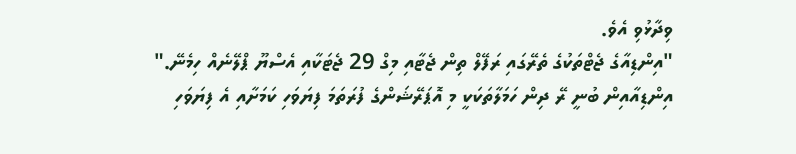ވިދާޅުވި އެވެ.
"އިންޑިއާގެ ޖެޓްތަކުގެ ތެރޭގައި ރަފޭލް ތިން ޖެޓާއި މިގް 29 ޖެޓަކާއި އެސްޔޫ ޕްލޭނެއް ހިމެނޭ."
އިންޑިއާއިން ބުނީ ރޭ ދިން ހަމަލާތަކަކީ މި އޮޕަރޭޝަންގެ ފުރަތަމަ ފިޔަވަހި ކަމަށާއި އެ ފިޔަވަހި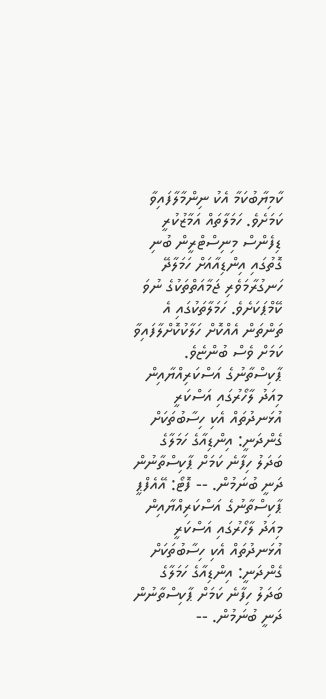ކާމިޔާބުކަމާ އެކު ނިންމާލާފައިވާ ކަމަށެވެ. ހަމަލާތައް އަމާޒުކުރީ ޑިފެންސް މިނިސްޓްރީން ބުނި ގޮތުގައި އިންޑިއާއަށް ހަމަލާދޭ ހަނގުރާމަވެރި ޖަމާއަތްތަކުގެ ނުވަ ކޭމްޕަކަށެވެ. ހަމަލާތަކުގައި އެ ތަންތަން އެއްކޮށް ހަލާކުކޮށްލާފައިވާ ކަމަށް ވެސް ބުންޏެވެ.
ޕާކިސްތާނުގެ އަސްކަރިއްޔާއިން މިއަދު ލާހޯރުގައި އަސްކަރީ އުޅަނދުތައް އެކި ހިސާބުތަކަށް ގެންދަނީ: އިންޑިއާގެ ހަމަލާގެ ބަދަލު ހިފާނެ ކަމަށް ޕާކިސްތާނުން ދަނީ ބުނަމުން. -- ފޮޓޯ: އޭއެފްޕީ
ޕާކިސްތާނުގެ އަސްކަރިއްޔާއިން މިއަދު ލާހޯރުގައި އަސްކަރީ އުޅަނދުތައް އެކި ހިސާބުތަކަށް ގެންދަނީ: އިންޑިއާގެ ހަމަލާގެ ބަދަލު ހިފާނެ ކަމަށް ޕާކިސްތާނުން ދަނީ ބުނަމުން. --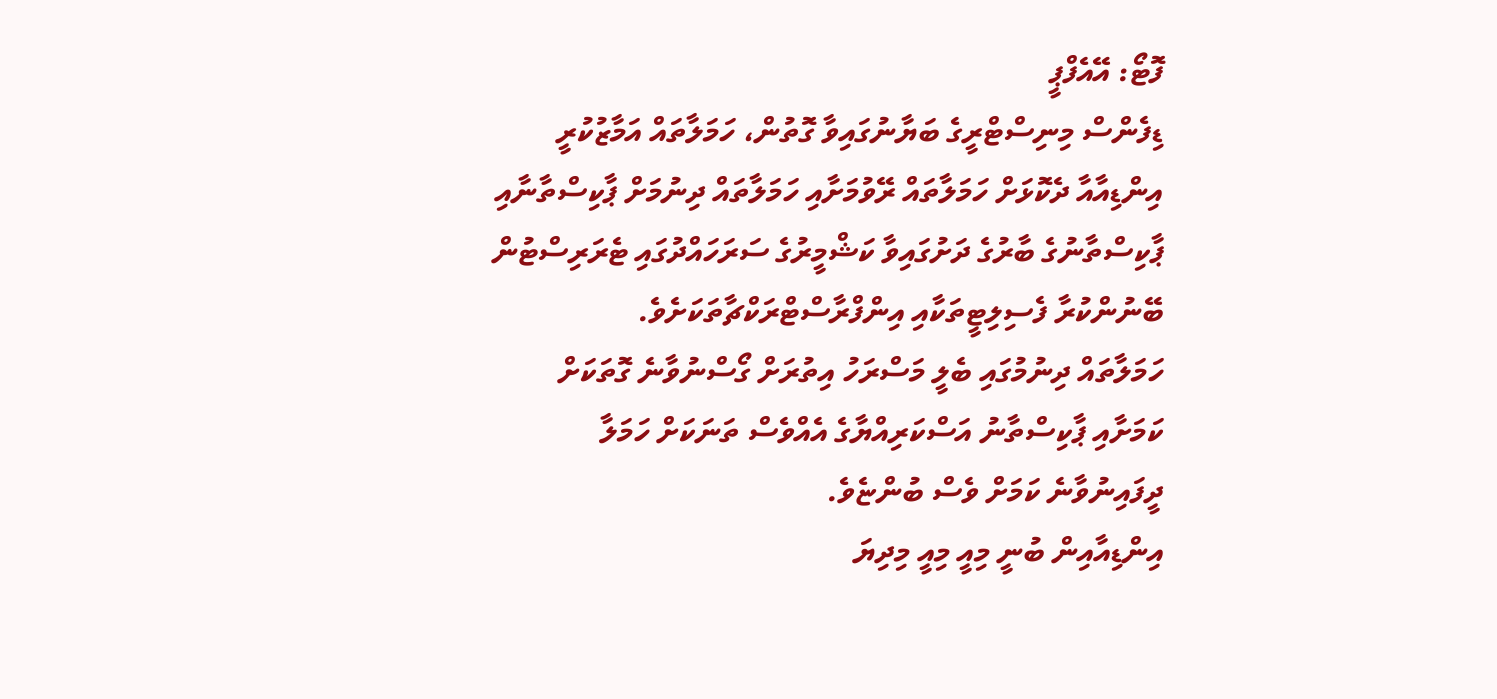ފޮޓޯ: އޭއެފްޕީ
ޑިފެންސް މިނިސްޓްރީގެ ބަޔާނުގައިވާ ގޮތުން، ހަމަލާތައް އަމާޒުކުރީ އިންޑިއާއާ ދެކޮޅަށް ހަމަލާތައް ރޭވުމަށާއި ހަމަލާތައް ދިނުމަށް ޕާކިސްތާނާއި ޕާކިސްތާނުގެ ބާރުގެ ދަށުގައިވާ ކަޝްމީރުގެ ސަރަހައްދުގައި ޓެރަރިސްޓުން ބޭނުންކުރާ ފެސިލިޓީތަކާއި އިންފްރާސްޓްރަކްޗާތަކަށެވެ.
ހަމަލާތައް ދިނުމުގައި ބެލީ މަސްރަހު އިތުރަށް ގޯސްނުވާނެ ގޮތަކަށް ކަމަށާއި ޕާކިސްތާނު އަސްކަރިއްޔާގެ އެއްވެސް ތަނަކަށް ހަމަލާ ދީފައިނުވާނެ ކަމަށް ވެސް ބުންޏެވެ.
އިންޑިއާއިން ބުނީ މިއީ މިއީ މިދިޔަ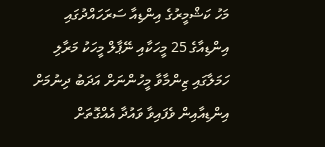މަހު ކަޝްމީރުގެ އިންޑިއާ ސަރަހައްދުގައި އިންޑިއާގެ 25 މީހަކާއި ނޭޕާލް މީހަކު މަރާލި ހަމަލާގައި ޒިންމާވާ މީހުންނަށް އަދަބު ދިނުމަށް އިންޑިއާއިން ވެފައިވާ ވައުދާ އެއްގޮތަށް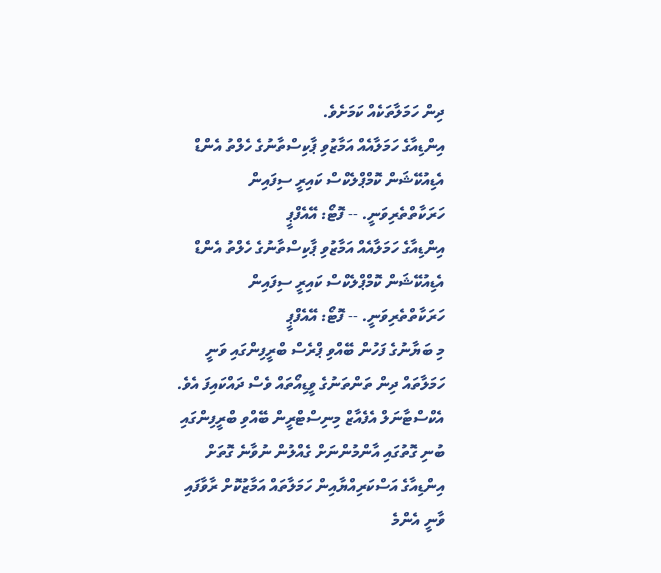ދިން ހަމަލާތަކެއް ކަމަށެވެ.
އިންޑިއާގެ ހަމަލާއެއް އަމާޒުވި ޕާކިސްތާނުގެ ހެލްތު އެންޑް އެޑިއުކޭޝަން ކޮމްޕްލެކްސް ކައިރީ ސިފައިން ހަރަކާތްތެރިވަނީ. -- ފޮޓޯ: އޭއެފްޕީ
އިންޑިއާގެ ހަމަލާއެއް އަމާޒުވި ޕާކިސްތާނުގެ ހެލްތު އެންޑް އެޑިއުކޭޝަން ކޮމްޕްލެކްސް ކައިރީ ސިފައިން ހަރަކާތްތެރިވަނީ. -- ފޮޓޯ: އޭއެފްޕީ
މި ބަޔާނުގެ ފަހުން ބޭއްވި ޕްރެސް ބްރީފިންގައި ވަނީ ހަމަލާތައް ދިން ތަންތަނުގެ ވީޑިއޯތައް ވެސް ދައްކައިފަ އެވެ. އެކްސްޓާނަލް އެފެއާޒް މިނިސްޓްރީން ބޭއްވި ބްރީފިންގައި ބުނި ގޮތުގައި އާންމުންނަށް ގެއްލުން ނުވާނެ ގޮތަށް އިންޑިއާގެ އަސްކަރިއްޔާއިން ހަމަލާތައް އަމާޒުކޮށް ރާވާފައި ވާނީ އެންމެ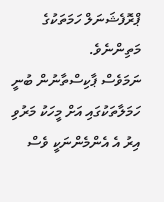ޕްރޮފެޝަނަލް ހަމަތަކުގެ މަތިންނެވެ.
ނަމަވެސް ޕާކިސްތާނުން ބުނީ ހަމަލާތަކުގައި އަށް މީހަކު މަރުވި އިރު އެ އެންމެންނަކީ ވެސް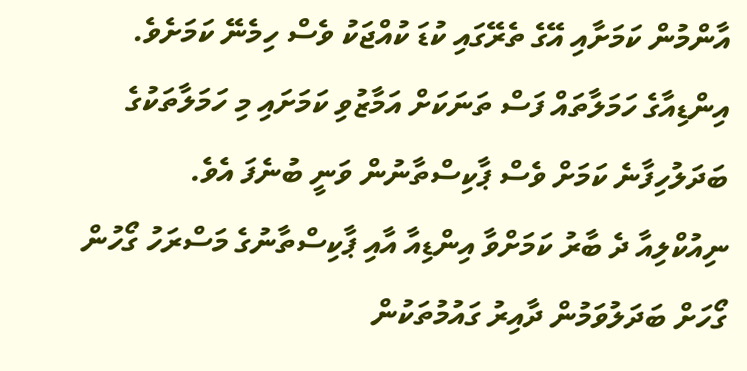އާންމުން ކަމަށާއި އޭގެ ތެރޭގައި ކުޑަ ކުއްޖަކު ވެސް ހިމެނޭ ކަމަށެވެ. އިންޑިއާގެ ހަމަލާތައް ފަސް ތަނަކަށް އަމާޒުވި ކަމަށައި މި ހަމަލާތަކުގެ ބަދަލުހިފާނެ ކަމަށް ވެސް ޕާކިސްތާނުން ވަނީ ބުނެފަ އެވެ.
ނިއުކްލިއާ ދެ ބާރު ކަމަށްވާ އިންޑިއާ އާއި ޕާކިސްތާނުގެ މަސްރަހު ގޯހުން ގޯހަށް ބަދަލުވަމުން ދާއިރު ގައުމުތަކުން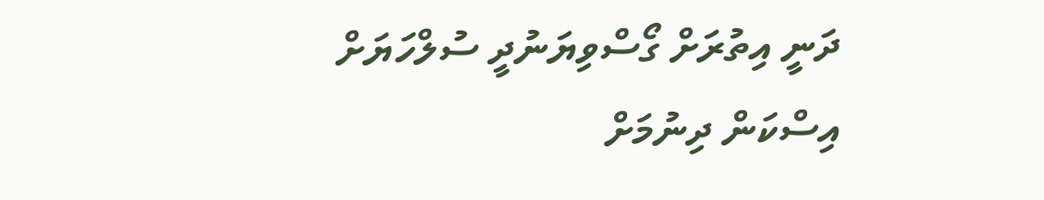ދަނީ އިތުރަށް ގޯސްވިޔަނުދީ ސުލްހަޔަށް އިސްކަން ދިނުމަށް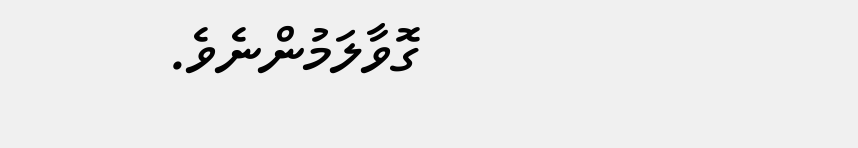ގޮވާލަމުންނެވެ.